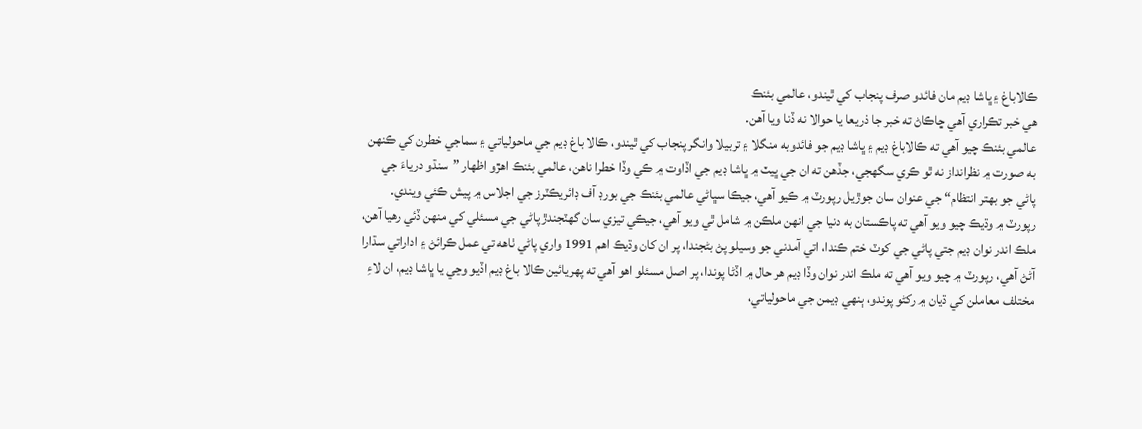ڪالاباغ ۽ ڀاشا ڊيم مان فائدو صرف پنجاب کي ٿيندو، عالمي بئنڪ
هي خبر تڪراري آهي ڇاڪاڻ ته خبر جا ذريعا يا حوالا نه ڏنا ويا آهن.
عالمي بئنڪ چيو آهي ته ڪالاباغ ڊيم ۽ ڀاشا ڊيم جو فائدوبه منگلا ۽ تربيلا وانگر پنجاب کي ٿيندو، ڪالا باغ ڊيم جي ماحولياتي ۽ سماجي خطرن کي ڪنهن به صورت ۾ نظرانداز نه ٿو ڪري سگهجي، جڏهن ته ان جي ڀيٽ ۾ ڀاشا ڊيم جي اڏاوت ۾ ڪي وڏا خطرا ناهن، عالمي بئنڪ اهڙو اظهار ”سنڌو درياءَ جي پاڻي جو بهتر انتظام“ جي عنوان سان جوڙيل رپورٽ ۾ ڪيو آهي، جيڪا سڀاڻي عالمي بئنڪ جي بورڊ آف ڊائريڪٽرز جي اجلاس ۾ پيش ڪئي ويندي.
رپورٽ ۾ وڌيڪ چيو ويو آهي ته پاڪستان به دنيا جي انهن ملڪن ۾ شامل ٿي ويو آهي، جيڪي تيزي سان گهٽجندڙ پاڻي جي مسئلي کي منهن ڏئي رهيا آهن، ملڪ اندر نوان ڊيم جتي پاڻي جي کوٽ ختم ڪندا، اتي آمدني جو وسيلو پڻ بڻجندا، پر ان کان وڌيڪ اهم 1991 واري پاڻي ٺاهه تي عمل ڪرائڻ ۽ اداراتي سڌارا آڻڻ آهي، رپورٽ ۾ چيو ويو آهي ته ملڪ اندر نوان وڏا ڊيم هر حال ۾ اڏڻا پوندا، پر اصل مسئلو اهو آهي ته پهريائين ڪالا باغ ڊيم اڏيو وڃي يا ڀاشا ڊيم، ان لاءِ مختلف معاملن کي ڌيان ۾ رکڻو پوندو، ٻنهي ڊيمن جي ماحولياتي،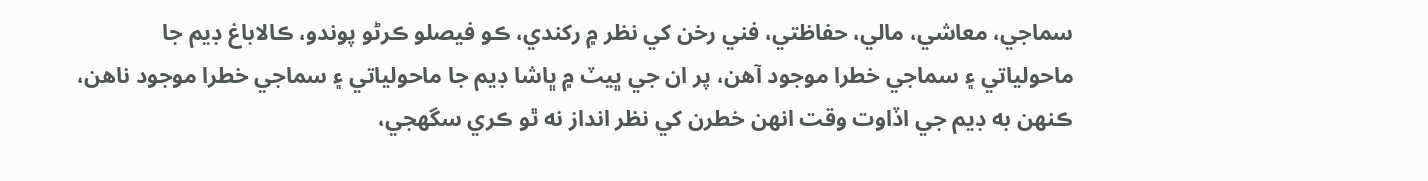سماجي، معاشي، مالي، حفاظتي، فني رخن کي نظر ۾ رکندي، ڪو فيصلو ڪرڻو پوندو، ڪالاباغ ڊيم جا ماحولياتي ۽ سماجي خطرا موجود آهن، پر ان جي ڀيٽ ۾ ڀاشا ڊيم جا ماحولياتي ۽ سماجي خطرا موجود ناهن، ڪنهن به ڊيم جي اڏاوت وقت انهن خطرن کي نظر انداز نه ٿو ڪري سگهجي،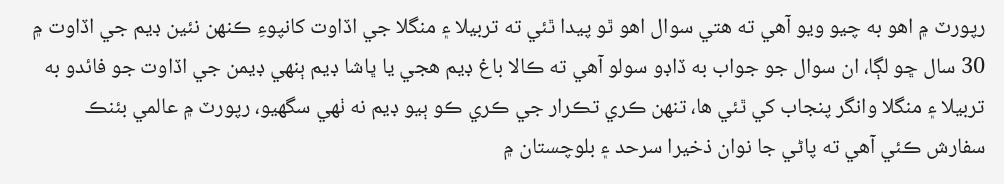رپورٽ ۾ اهو به چيو ويو آهي ته هتي سوال اهو ٿو پيدا ٿئي ته تربيلا ۽ منگلا جي اڏاوت کانپوءِ ڪنهن نئين ڊيم جي اڏاوت ۾ 30 سال ڇو لڳا، ان سوال جو جواب به ڏاڊو سولو آهي ته ڪالا باغ ڊيم هجي يا ڀاشا ڊيم ٻنهي ڊيمن جي اڏاوت جو فائدو به تربيلا ۽ منگلا وانگر پنجاب کي ٿئي ها، تنهن ڪري تڪرار جي ڪري ڪو ٻيو ڊيم نه ٺهي سگهيو، رپورٽ ۾ عالمي بئنڪ سفارش ڪئي آهي ته پاڻي جا نوان ذخيرا سرحد ۽ بلوچستان ۾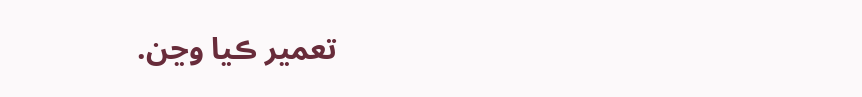تعمير ڪيا وڃن.